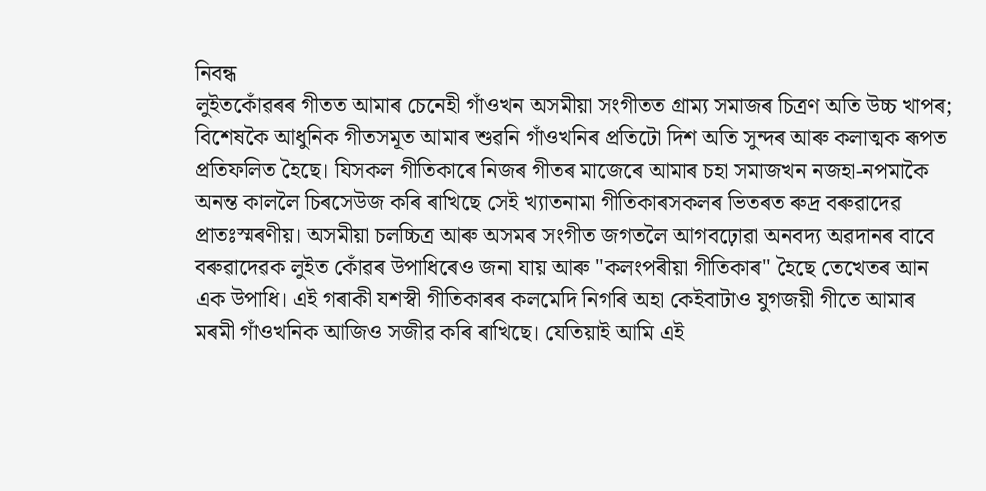নিবন্ধ
লুইতকোঁৱৰৰ গীতত আমাৰ চেনেহী গাঁওখন অসমীয়া সংগীতত গ্ৰাম্য সমাজৰ চিত্ৰণ অতি উচ্চ খাপৰ; বিশেষকৈ আধুনিক গীতসমূত আমাৰ শুৱনি গাঁওখনিৰ প্ৰতিটো দিশ অতি সুন্দৰ আৰু কলাত্মক ৰূপত প্ৰতিফলিত হৈছে। যিসকল গীতিকাৰে নিজৰ গীতৰ মাজেৰে আমাৰ চহা সমাজখন নজহা-নপমাকৈ অনন্ত কাললৈ চিৰসেউজ কৰি ৰাখিছে সেই খ্যাতনামা গীতিকাৰসকলৰ ভিতৰত ৰুদ্ৰ বৰুৱাদেৱ প্ৰাতঃস্মৰণীয়। অসমীয়া চলচ্চিত্ৰ আৰু অসমৰ সংগীত জগতলৈ আগবঢ়োৱা অনবদ্য অৱদানৰ বাবে বৰুৱাদেৱক লুইত কোঁৱৰ উপাধিৰেও জনা যায় আৰু "কলংপৰীয়া গীতিকাৰ" হৈছে তেখেতৰ আন এক উপাধি। এই গৰাকী যশস্বী গীতিকাৰৰ কলমেদি নিগৰি অহা কেইবাটাও যুগজয়ী গীতে আমাৰ মৰমী গাঁওখনিক আজিও সজীৱ কৰি ৰাখিছে। যেতিয়াই আমি এই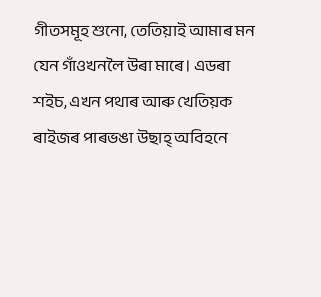গীতসমূহ শুনো, তেতিয়াই আমাৰ মন যেন গাঁওখনলৈ উৰা মাৰে। এডৰা শইচ, এখন পথাৰ আৰু খেতিয়ক ৰাইজৰ পাৰভঙা উছাহ্ অবিহনে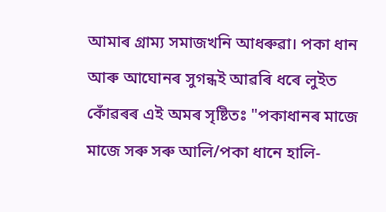আমাৰ গ্ৰাম্য সমাজখনি আধৰুৱা। পকা ধান আৰু আঘোনৰ সুগন্ধই আৱৰি ধৰে লুইত কোঁৱৰৰ এই অমৰ সৃষ্টিতঃ "পকাধানৰ মাজে মাজে সৰু সৰু আলি/পকা ধানে হালি-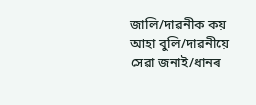জালি/দাৱনীক কয় আহা বুলি/দাৱনীয়ে সেৱা জনাই/ধানৰ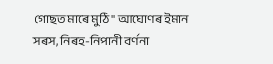গোছত মাৰে মুঠি" আঘোণৰ ইমান সৰস, নিৰহ-নিপানী বৰ্ণনা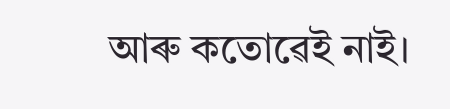আৰু কতোৱেই নাই।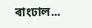ৰাংঢাল...